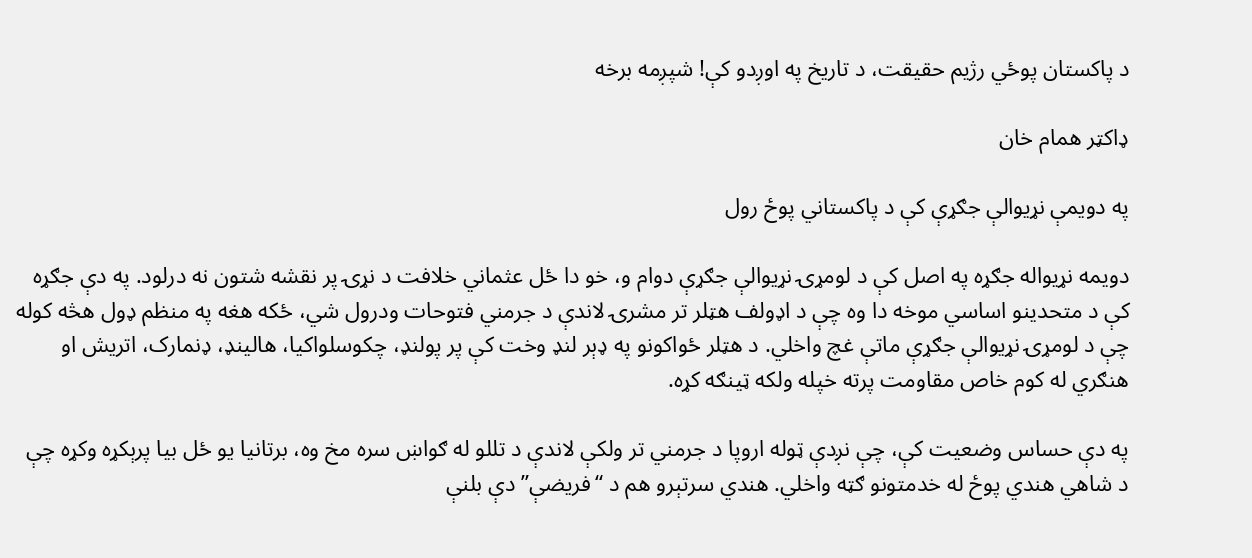د پاکستان پوځي رژیم حقیقت، د تاریخ په اوږدو کې! شپږمه برخه

ډاکټر همام خان

په دویمې نړیوالې جګړې کې د پاکستاني پوځ رول

دویمه نړیواله جګړه په اصل کې د لومړۍ نړیوالې جګړې دوام و، خو دا ځل عثماني خلافت د نړۍ پر نقشه شتون نه درلود. په دې جګړه کې د متحدینو اساسي موخه دا وه چې د اډولف هټلر تر مشرۍ لاندې د جرمني فتوحات ودرول شي، ځکه هغه په منظم ډول هڅه کوله چې د لومړۍ نړیوالې جګړې ماتې غچ واخلي. د هټلر ځواکونو په ډېر لنډ وخت کې پر پولنډ، چکوسلواکیا، هالینډ، ډنمارک، اتریش او هنګري له کوم خاص مقاومت پرته خپله ولکه ټینګه کړه.

په دې حساس وضعیت کې، چې نږدې ټوله اروپا د جرمني تر ولکې لاندې د تللو له ګواښ سره مخ وه، برتانیا یو ځل بیا پرېکړه وکړه چې د شاهي هندي پوځ له خدمتونو ګټه واخلي. هندي سرتېرو هم د “فریضې” دې بلنې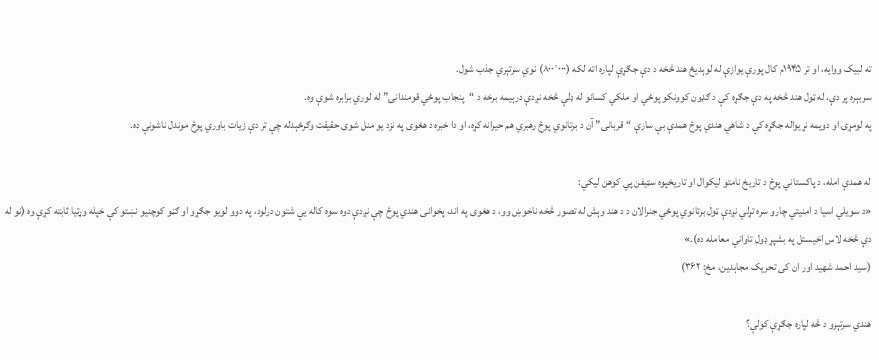ته لبیک ووایه، او تر ۱۹۴۵م کال پورې یوازې له لوېدیځ هند څخه د دې جګړې لپاره اته لکه (۸۰۰٬۰۰۰) نوي سرتېري جذب شول.
سربېره پر دې، له ټول هند څخه په دې جګړه کې د ګډون کوونکو پوځي او ملکي کسانو له ډلې څخه نږدې درېیمه برخه د “پنجاب پوځي قومندانۍ” له لوري برابره شوې وه.
په لومړۍ او دویمه نړیواله جګړه کې د شاهي هندي پوځ همدې بې سارې “قربانۍ” آن د برتانوي پوځ رهبري هم حیرانه کړه، او دا خبره د هغوی په نزد یو منل شوی حقیقت وګرځېدله چې تر دې زیات باوري پوځ موندل ناشونې ده.

له همدې امله، د پاکستاني پوځ د تاریخ نامتو لیکوال او تاریخپوه سټیفن پي کوهن لیکي:
«د سویلي اسیا د امنیتي چارو سره تړلي نږدې ټول برتانوي پوځي جنرالان د د هند وېش له تصور څخه ناخوښ وو، د هغوی په اند، پخوانی هندي پوځ چې نږدې دوه سوه کاله یې شتون درلود، په دوو لویو جګړو او ګڼو کوچنیو نښتو کې خپله وړتیا ثابته کړې وه (نو له دې څخه لاس اخیستل په بشپړ ډول تاواني معامله ده).»
(سید احمد شهید اور ان کی تحریک مجاہدین، مخ: ۳۶۲)

هندي سرتېرو د څه لپاره جګړې کولې؟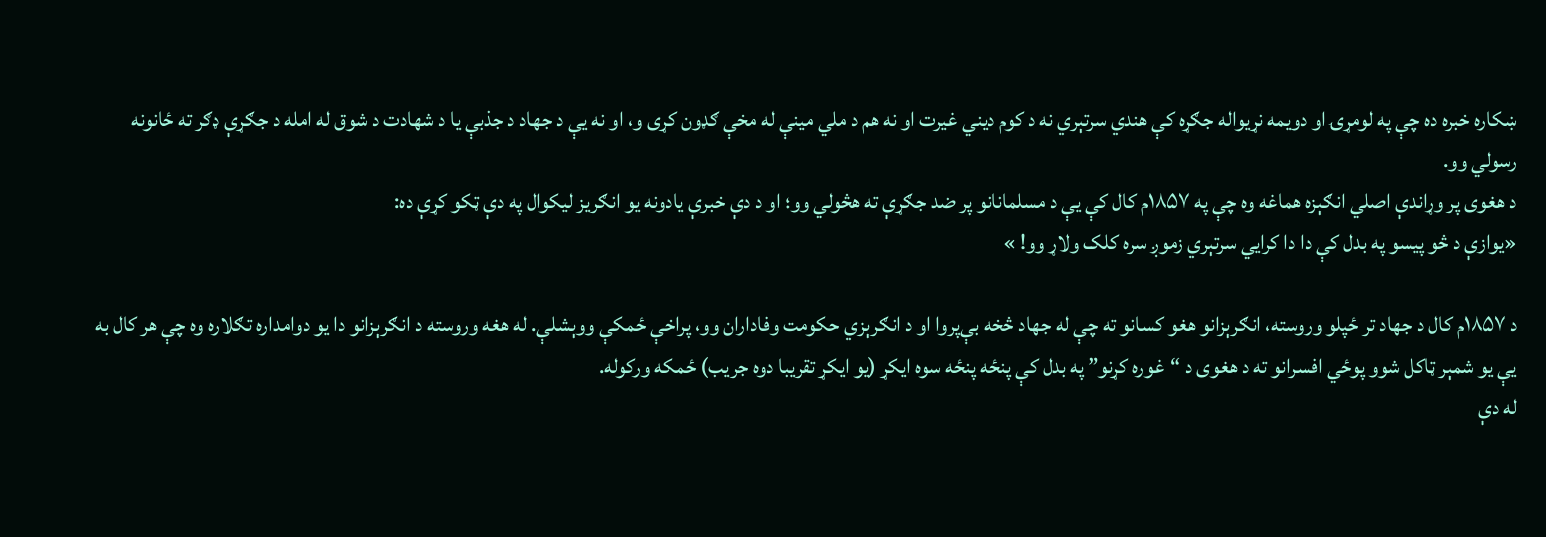ښکاره خبره ده چې په لومړۍ او دویمه نړیواله جګړه کې هندي سرتېري نه د کوم دیني غیرت او نه هم د ملي مینې له مخې ګډون کړی و، او نه یې د جهاد د جذبې یا د شهادت د شوق له امله د جګړې ډګر ته ځانونه رسولي وو.
د هغوی پر وړاندې اصلي انګېزه هماغه وه چې په ۱۸۵۷م کال کې یې د مسلمانانو پر ضد جګړې ته هڅولي وو؛ او د دې خبرې یادونه یو انګریز لیکوال په دې ټکو کړې ده:
«یوازې د څو پیسو په بدل کې دا دا کرايي سرتېري زموږ سره کلک ولاړ وو! »

د ۱۸۵۷م کال د جهاد تر ځپلو وروسته، انګرېزانو هغو کسانو ته چې له جهاد څخه بې‌پروا او د انګرېزي حکومت وفاداران وو، پراخې ځمکې ووېشلې. له هغه وروسته د انګرېزانو دا یو دوامداره تګلاره وه چې هر کال به یې یو شمېر ټاکل شوو پوځي افسرانو ته د هغوی د “غورہ کړنو” په بدل کې پنځه پنځه سوه ایکړ (یو ایکړ تقریبا دوه جریب) ځمکه ورکوله.
له دې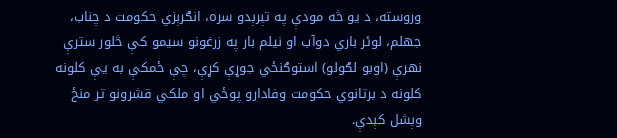وروسته، د یو څه مودې په تېرېدو سره، انګرېزي حکومت د چناب، جهلم، لوئر باري دوآب او نیلم بار په زرغونو سیمو کې څلور سترې نهرې (اوبو لګولو) استوګنځي جوړې کړې، چې ځمکې به یې کلونه کلونه د برتانوي حکومت وفادارو پوځي او ملکي قشرونو تر منځ وېشل کېدې.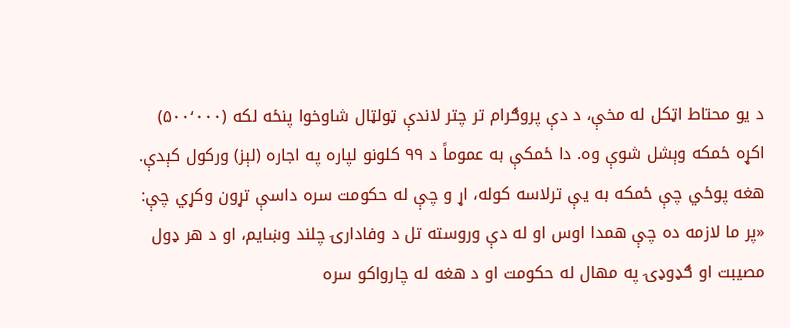د یو محتاط اټکل له مخې، د دې پروګرام تر چتر لاندې ټولټال شاوخوا پنځه لکه (۵۰۰٬۰۰۰) اکړه ځمکه وېشل شوې وه. دا ځمکې به عموماً د ۹۹ کلونو لپاره په اجاره (لېز) ورکول کېدې. هغه پوځي چې ځمکه به یې ترلاسه کوله، اړ و چې له حکومت سره داسې تړون وکړي چې:
«پر ما لازمه ده چې همدا اوس او له دې وروسته تل د وفادارۍ چلند وښایم، او د هر ډول مصیبت او ګډوډۍ په مهال له حکومت او د هغه له چارواکو سره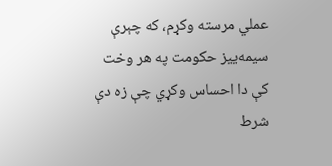عملي مرسته وکړم، که چېرې سیمه‌ییز حکومت په هر وخت کې دا احساس وکړي چې زه دې شرط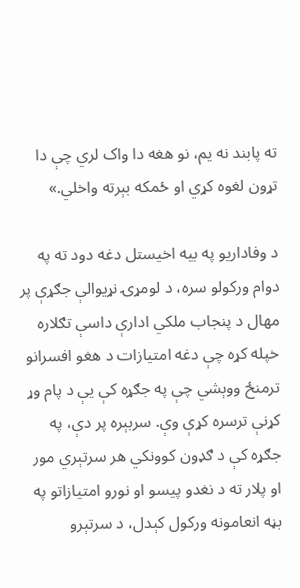ته پابند نه یم، نو هغه دا واک لري چې دا تړون لغوه کړي او ځمکه بېرته واخلي.»

د وفاداريو په بیه اخیستل دغه دود ته په دوام ورکولو سره، د لومړۍ نړیوالې جګړې پر مهال د پنجاب ملکي ادارې داسې تګلاره خپله کړه چې دغه امتیازات د هغو افسرانو ترمنځ ووېشي چې په جګړه کې یې د پام وړ کړنې ترسره کړې وې. سربېره پر دې، په جګړه کې د ګډون کوونکي هر سرتېري مور او پلار ته د نغدو پیسو او نورو امتیازاتو په بڼه انعامونه ورکول کېدل، د سرتېرو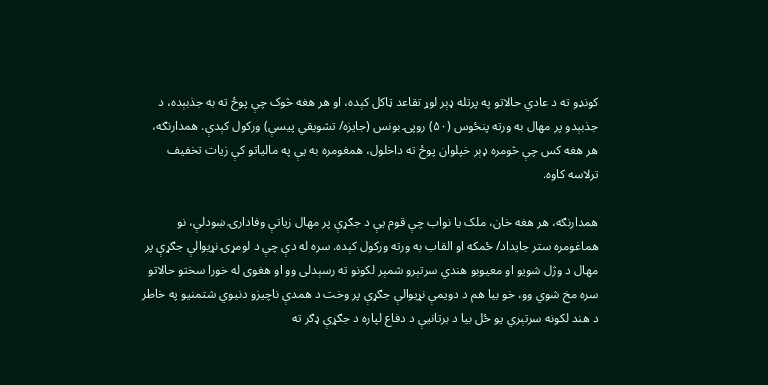کونډو ته د عادي حالاتو په پرتله ډېر لوړ تقاعد ټاکل کېده، او هر هغه څوک چې پوځ ته به جذبېده، د جذبېدو پر مهال به ورته پنځوس (۵۰) روپۍ بونس (جایزه/ تشویقي پیسې) ورکول کېدې. همدارنګه، هر هغه کس چې څومره ډېر خپلوان پوځ ته داخلول، همغومره به یې په مالیاتو کې زیات تخفیف ترلاسه کاوه.

همدارنګه، هر هغه خان، ملک یا نواب چې قوم یې د جګړې پر مهال زیاتې وفادارۍ ښودلې، نو هماغومره ستر جایداد/ ځمکه او القاب به ورته ورکول کېده. سره له دې چې د لومړۍ نړیوالې جګړې پر مهال د وژل شویو او معیوبو هندي سرتېرو شمېر لکونو ته رسېدلی وو او هغوی له خورا سختو حالاتو سره مخ شوي وو، خو بیا هم د دویمې نړیوالې جګړې پر وخت د همدې ناچیزو دنیوي شتمنیو په خاطر د هند لکونه سرتېري یو ځل بیا د برتانیې د دفاع لپاره د جګړې ډګر ته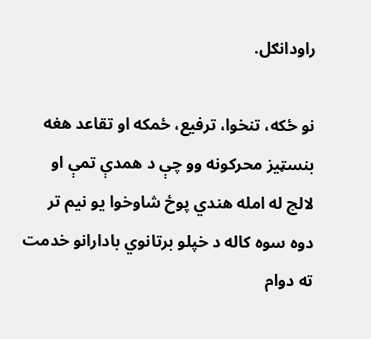راودانګل.

نو ځکه، تنخوا، ترفیع، ځمکه او تقاعد هغه بنسټیز محرکونه وو چې د همدې تمې او لالچ له امله هندي پوځ شاوخوا یو نیم تر دوه سوه کاله د خپلو برتانوي بادارانو خدمت ته دوام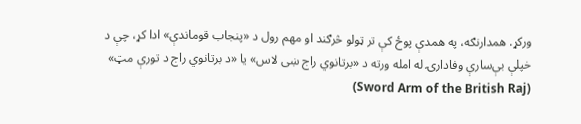ورکړ. همدارنګه، په همدې پوځ کې تر ټولو څرګند او مهم رول د «پنجاب قوماندې» ادا کړ، چې د خپلې بې‌سارې وفادارۍ له امله ورته د «برتانوي راج ښی لاس» یا «د برتانوي راج د تورې مټ» (Sword Arm of the British Raj)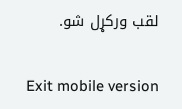لقب ورکړل شو.

Exit mobile version